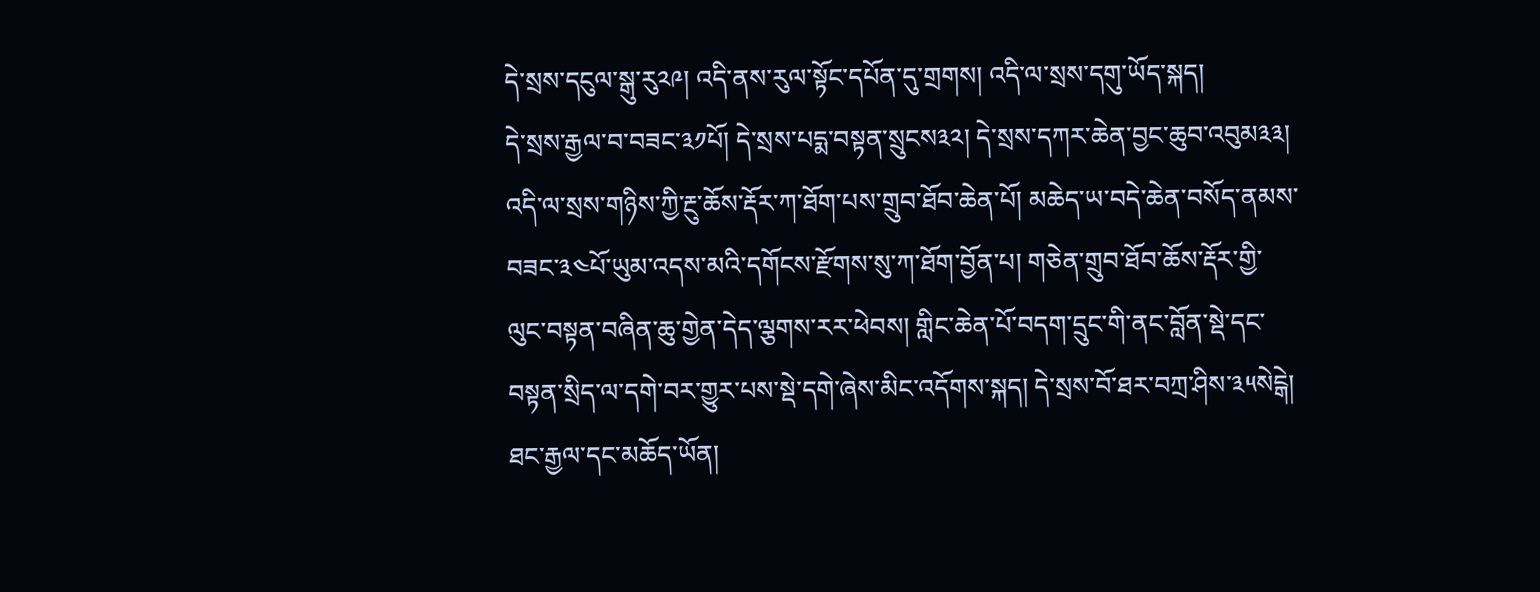དེ་སྲས་དངུལ་སྒུ་རུ༢༩། འདི་ནས་རུལ་སྟོང་དཔོན་དུ་གྲགས། འདི་ལ་སྲས་དགུ་ཡོད་སྐད།
དེ་སྲས་རྒྱལ་བ་བཟང་༣༡པོ། དེ་སྲས་པདྨ་བསྟན་སྲུངས༣༢། དེ་སྲས་དཀར་ཆེན་བྱང་ཆུབ་འབུམ༣༣། འདི་ལ་སྲས་གཉིས་ཀྱི་རྔུ་ཆོས་རྡོར་ཀ་ཐོག་པས་གྲུབ་ཐོབ་ཆེན་པོ། མཆེད་ཡ་བདེ་ཆེན་བསོད་ནམས་བཟང་༣༤པོ་ཡུམ་འདས་མའི་དགོངས་རྫོགས་སུ་ཀ་ཐོག་བྱོན་པ། གཅེན་གྲུབ་ཐོབ་ཆོས་རྡོར་གྱི་ལུང་བསྟན་བཞིན་ཆུ་གྱེན་དེད་ལྕགས་རར་ཕེབས། གླིང་ཆེན་པོ་བདག་དྲུང་གི་ནང་བློན་སྡེ་དང་བསྟན་སྲིད་ལ་དགེ་བར་གྱུར་པས་སྡེ་དགེ་ཞེས་མིང་འདོགས་སྐད། དེ་སྲས་བོ་ཐར་བཀྲ་ཤིས་༣༥སེངྒེ། ཐང་རྒྱལ་དང་མཆོད་ཡོན།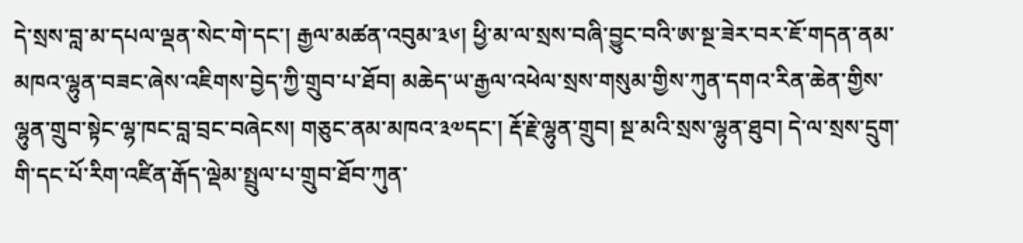དེ་སྲས་བླ་མ་དཔལ་ལྡན་སེང་གེ་དང་། རྒྱལ་མཚན་འབུམ་༣༦། ཕྱི་མ་ལ་སྲས་བཞི་བྱུང་བའི་ཨ་སྔ་ཟེར་བར་ཇོ་གདན་ནམ་མཁའ་ལྷུན་བཟང་ཞེས་འཇིགས་བྱེད་ཀྱི་གྲུབ་པ་ཐོབ། མཆེད་ཡ་རྒྱལ་འཕེལ་སྲས་གསུམ་གྱིས་ཀུན་དགའ་རིན་ཆེན་གྱིས་ལྷུན་གྲུབ་སྟེང་ལྷ་ཁང་བླ་བྲང་བཞེངས། གཅུང་ནམ་མཁའ་༣༧དང་། རྡོ་རྗེ་ལྷུན་གྲུབ། སྔ་མའི་སྲས་ལྷུན་ཐུབ། དེ་ལ་སྲས་དྲུག་གི་དང་པོ་རིག་འཛིན་རྒོད་ལྡེམ་སྤྲུལ་པ་གྲུབ་ཐོབ་ཀུན་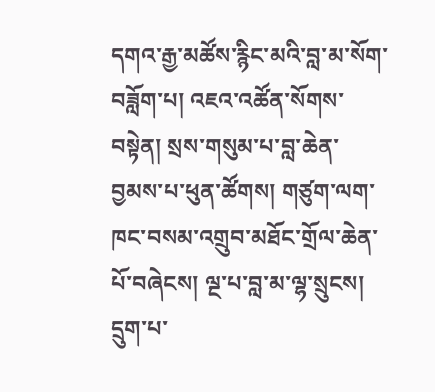དགའ་རྒྱ་མཚོས་རྙིང་མའི་བླ་མ་སོག་བཟློག་པ། འཇའ་འཚོན་སོགས་བསྟེན། སྲས་གསུམ་པ་བླ་ཆེན་བྱམས་པ་ཕུན་ཚོགས། གཙུག་ལག་ཁང་བསམ་འགྲུབ་མཐོང་གྲོལ་ཆེན་པོ་བཞེངས། ལྔ་པ་བླ་མ་ལྷ་སྲུངས། དྲུག་པ་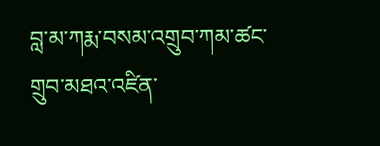བླ་མ་ཀརྨ་བསམ་འགྲུབ་ཀམ་ཚང་གྲུབ་མཐའ་འཛིན་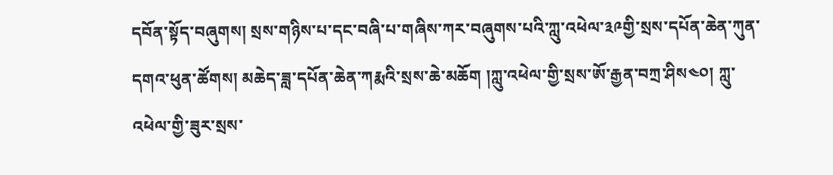དབོན་སྟོད་བཞུགས། སྲས་གཉིས་པ་དང་བཞི་པ་གཞིས་ཀར་བཞུགས་པའི་ཀླུ་འཕེལ་༣༩གྱི་སྲས་དཔོན་ཆེན་ཀུན་དགའ་ཕུན་ཚོགས། མཆེད་ཟླ་དཔོན་ཆེན་ཀརྨའི་སྲས་ཆེ་མཆོག །ཀླུ་འཕེལ་གྱི་སྲས་ཨོ་རྒྱན་བཀྲ་ཤིས༤༠། ཀླུ་འཕེལ་གྱི་ཟུར་སྲས་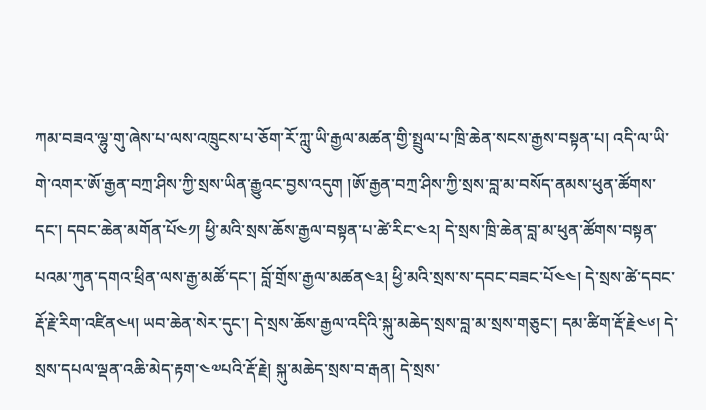ཀམ་བཟའ་ལྷུ་གུ་ཞེས་པ་ལས་འཁྲུངས་པ་ཅོག་རོ་ཀླུ་ཡི་རྒྱལ་མཚན་གྱི་སྤྲུལ་པ་ཁྲི་ཆེན་སངས་རྒྱས་བསྟན་པ། འདི་ལ་ཡི་གེ་འགར་ཨོ་རྒྱན་བཀྲ་ཤིས་ཀྱི་སྲས་ཡིན་རྒྱུའང་བྱས་འདུག །ཨོ་རྒྱན་བཀྲ་ཤིས་ཀྱི་སྲས་བླ་མ་བསོད་ནམས་ཕུན་ཚོགས་དང་། དབང་ཆེན་མགོན་པོ༤༡། ཕྱི་མའི་སྲས་ཆོས་རྒྱལ་བསྟན་པ་ཚེ་རིང་༤༢། དེ་སྲས་ཁྲི་ཆེན་བླ་མ་ཕུན་ཚོགས་བསྟན་པའམ་ཀུན་དགའ་ཕྲིན་ལས་རྒྱ་མཚོ་དང་། བློ་གྲོས་རྒྱལ་མཚན༤༣། ཕྱི་མའི་སྲས་ས་དབང་བཟང་པོ༤༤། དེ་སྲས་ཚེ་དབང་རྡོ་རྗེ་རིག་འཛིན༤༥། ཡབ་ཆེན་སེར་དུང་། དེ་སྲས་ཆོས་རྒྱལ་འདིའི་སྐུ་མཆེད་སྲས་བླ་མ་སྲས་གཅུང་། དམ་ཚིག་རྡོ་རྗེ༤༦། དེ་སྲས་དཔལ་ལྡན་འཆི་མེད་རྟག་༤༧པའི་རྡོ་རྗེ། སྐུ་མཆེད་སྲས་བ་རྒན། དེ་སྲས་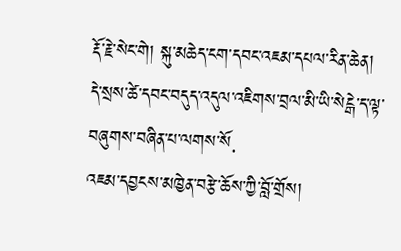རྡོ་རྗེ་སེང་གེ། སྐུ་མཆེད་ངག་དབང་འཇམ་དཔལ་རིན་ཆེན། དེ་སྲས་ཚེ་དབང་བདུད་འདུལ་འཇིགས་བྲལ་མི་ཡི་སེངྒེ་ད་ལྟ་བཞུགས་བཞིན་པ་ལགས་སོ.
འཇམ་དབྱངས་མཁྱེན་བརྩེ་ཆོས་ཀྱི་བློ་གྲོས།